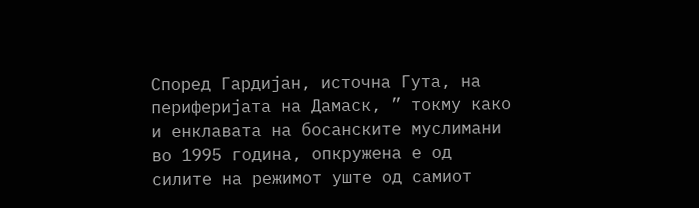Според Гардијан, источна Гута, на периферијата на Дамаск, ” токму како и енклавата на босанските муслимани во 1995 година, опкружена е од силите на режимот уште од самиот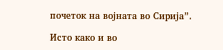почеток на војната во Сирија”.

Исто како и во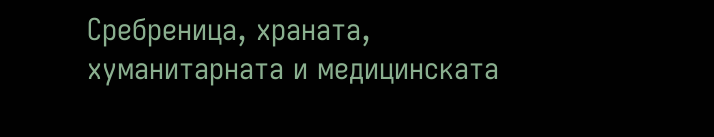Сребреница, храната, хуманитарната и медицинската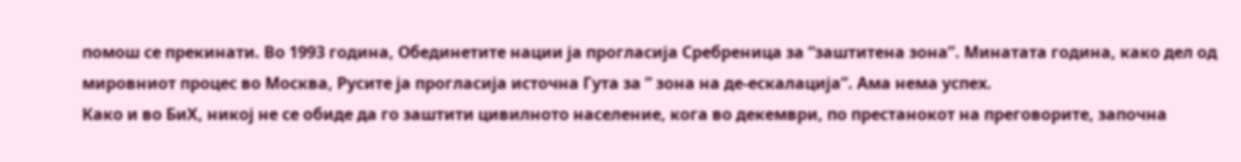помош се прекинати. Во 1993 година, Обединетите нации ја прогласија Сребреница за “заштитена зона”. Минатата година, како дел од мировниот процес во Москва, Русите ја прогласија источна Гута за ” зона на де-ескалација”. Ама нема успех.
Како и во БиХ, никој не се обиде да го заштити цивилното население, кога во декември, по престанокот на преговорите, започна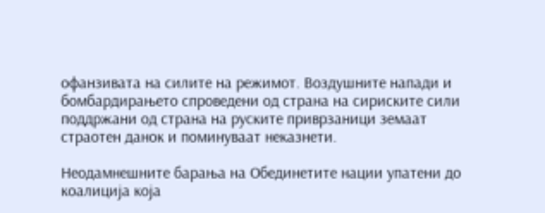офанзивата на силите на режимот. Воздушните напади и бомбардирањето спроведени од страна на сириските сили поддржани од страна на руските приврзаници земаат страотен данок и поминуваат неказнети.

Неодамнешните барања на Обединетите нации упатени до коалиција која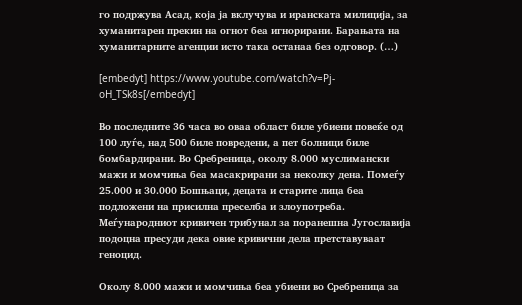го подржува Асад, која ја вклучува и иранската милиција, за хуманитарен прекин на огнот беа игнорирани. Барањата на хуманитарните агенции исто така останаа без одговор. (…)

[embedyt] https://www.youtube.com/watch?v=Pj-oH_TSk8s[/embedyt]

Во последните 36 часа во оваа област биле убиени повеќе од 100 луѓе, над 500 биле повредени, а пет болници биле бомбардирани. Во Сребреница, околу 8.000 муслимански мажи и момчиња беа масакрирани за неколку дена. Помеѓу 25.000 и 30.000 Бошњаци, децата и старите лица беа подложени на присилна преселба и злоупотреба. Меѓународниот кривичен трибунал за поранешна Југославија подоцна пресуди дека овие кривични дела претставуваат геноцид.

Околу 8.000 мажи и момчиња беа убиени во Сребреница за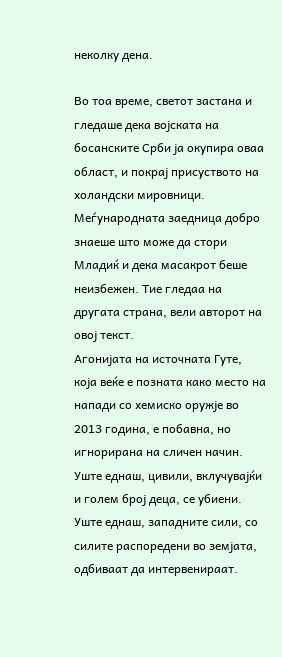неколку дена.

Во тоа време, светот застана и гледаше дека војската на босанските Срби ја окупира оваа област, и покрај присуството на холандски мировници. Меѓународната заедница добро знаеше што може да стори Младиќ и дека масакрот беше неизбежен. Тие гледаа на другата страна, вели авторот на овој текст.
Агонијата на источната Гуте, која веќе е позната како место на напади со хемиско оружје во 2013 година, е побавна, но игнорирана на сличен начин. Уште еднаш, цивили, вклучувајќи и голем број деца, се убиени. Уште еднаш, западните сили, со силите распоредени во земјата, одбиваат да интервенираат.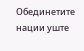Обединетите нации уште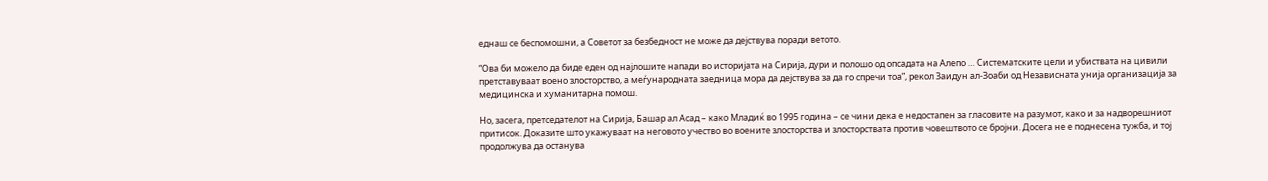еднаш се беспомошни, а Советот за безбедност не може да дејствува поради ветото.

“Ова би можело да биде еден од најлошите напади во историјата на Сирија, дури и полошо од опсадата на Алепо … Систематските цели и убиствата на цивили претставуваат воено злосторство, а меѓународната заедница мора да дејствува за да го спречи тоа”, рекол Заидун ал-Зоаби од Независната унија организација за медицинска и хуманитарна помош.

Но, засега, претседателот на Сирија, Башар ал Асад – како Младиќ во 1995 година – се чини дека е недостапен за гласовите на разумот, како и за надворешниот притисок. Доказите што укажуваат на неговото учество во воените злосторства и злосторствата против човештвото се бројни. Досега не е поднесена тужба, и тој продолжува да останува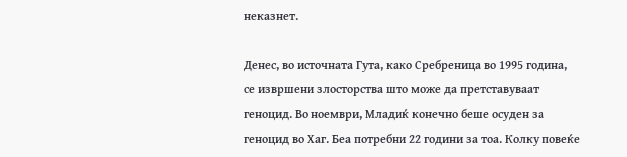неказнет.

Денес, во источната Гута, како Сребреница во 1995 година, се извршени злосторства што може да претставуваат геноцид. Во ноември, Младиќ конечно беше осуден за геноцид во Хаг. Беа потребни 22 години за тоа. Колку повеќе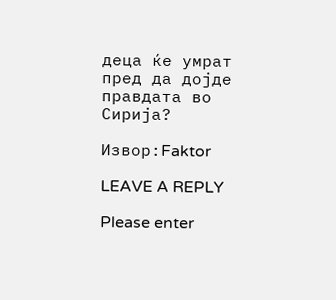деца ќе умрат пред да дојде правдата во Сирија?

Извор:Faktor

LEAVE A REPLY

Please enter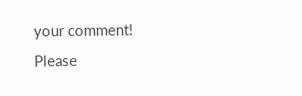your comment!
Please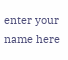enter your name here